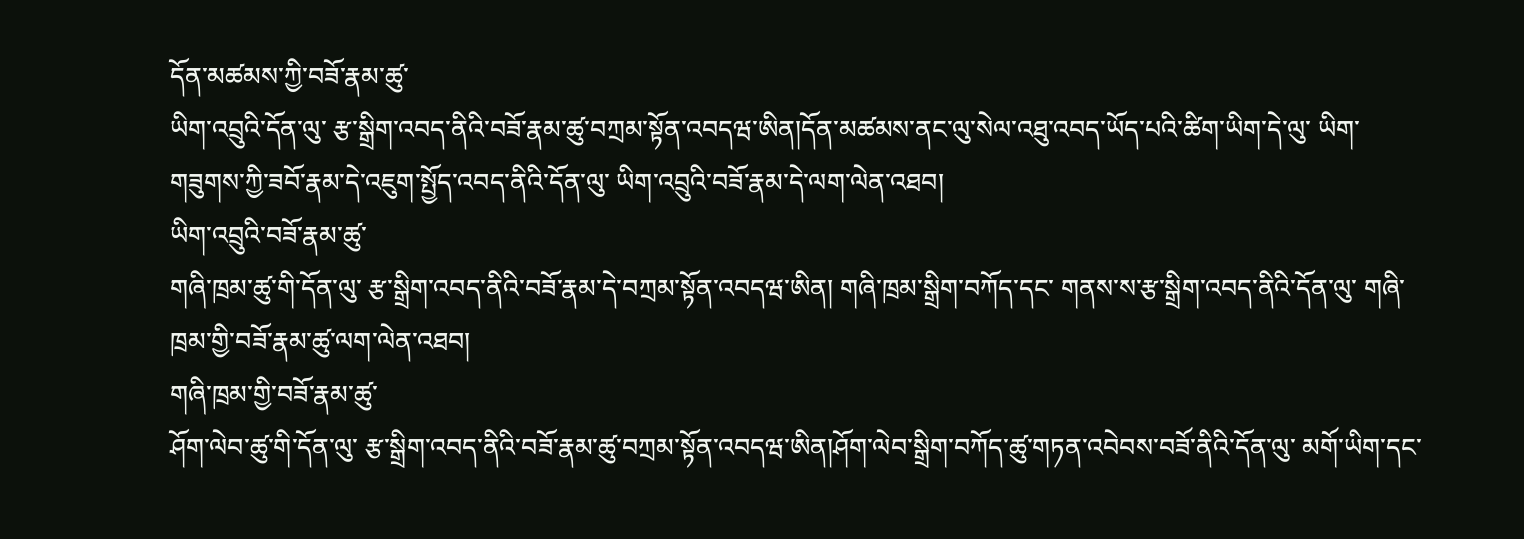དོན་མཚམས་ཀྱི་བཟོ་རྣམ་ཚུ་
ཡིག་འབྲུའི་དོན་ལུ་ རྩ་སྒྲིག་འབད་ནིའི་བཟོ་རྣམ་ཚུ་བཀྲམ་སྟོན་འབདཝ་ཨིན།དོན་མཚམས་ནང་ལུ་སེལ་འཐུ་འབད་ཡོད་པའི་ཚིག་ཡིག་དེ་ལུ་ ཡིག་གཟུགས་ཀྱི་ཟབོ་རྣམ་དེ་འཇུག་སྤྱོད་འབད་ནིའི་དོན་ལུ་ ཡིག་འབྲུའི་བཟོ་རྣམ་དེ་ལག་ལེན་འཐབ།
ཡིག་འབྲུའི་བཟོ་རྣམ་ཚུ་
གཞི་ཁྲམ་ཚུ་གི་དོན་ལུ་ རྩ་སྒྲིག་འབད་ནིའི་བཟོ་རྣམ་དེ་བཀྲམ་སྟོན་འབདཝ་ཨིན། གཞི་ཁྲམ་སྒྲིག་བཀོད་དང་ གནས་ས་རྩ་སྒྲིག་འབད་ནིའི་དོན་ལུ་ གཞི་ཁྲམ་གྱི་བཟོ་རྣམ་ཚུ་ལག་ལེན་འཐབ།
གཞི་ཁྲམ་གྱི་བཟོ་རྣམ་ཚུ་
ཤོག་ལེབ་ཚུ་གི་དོན་ལུ་ རྩ་སྒྲིག་འབད་ནིའི་བཟོ་རྣམ་ཚུ་བཀྲམ་སྟོན་འབདཝ་ཨིན།ཤོག་ལེབ་སྒྲིག་བཀོད་ཚུ་གཏན་འབེབས་བཟོ་ནིའི་དོན་ལུ་ མགོ་ཡིག་དང་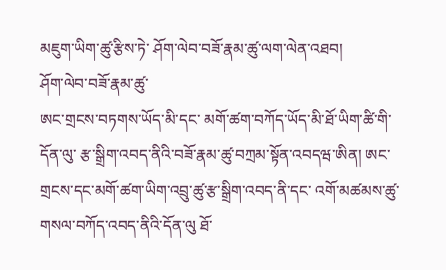མཇུག་ཡིག་ཚུ་རྩིས་ཏེ་ ཤོག་ལེབ་བཟོ་རྣམ་ཚུ་ལག་ལེན་འཐབ།
ཤོག་ལེབ་བཟོ་རྣམ་ཚུ་
ཨང་གྲངས་བཏགས་ཡོད་མི་དང་ མགོ་ཚག་བཀོད་ཡོད་མི་ཐོ་ཡིག་ཚི་གི་དོན་ལུ་ རྩ་སྒྲིག་འབད་ནིའི་བཟོ་རྣམ་ཚུ་བཀྲམ་སྟོན་འབདཝ་ཨིན། ཨང་གྲངས་དང་མགོ་ཚག་ཡིག་འབྲུ་ཚུ་རྩ་སྒྲིག་འབད་ནི་དང་ འགོ་མཚམས་ཚུ་གསལ་བཀོད་འབད་ནིའི་དོན་ལུ ཐོ་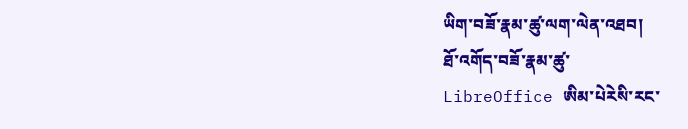ཡིག་བཟོ་རྣམ་ཚུ་ལག་ལེན་འཐབ།
ཐོ་འགོད་བཟོ་རྣམ་ཚུ་
LibreOffice ཨིམ་པེརེསི་རང་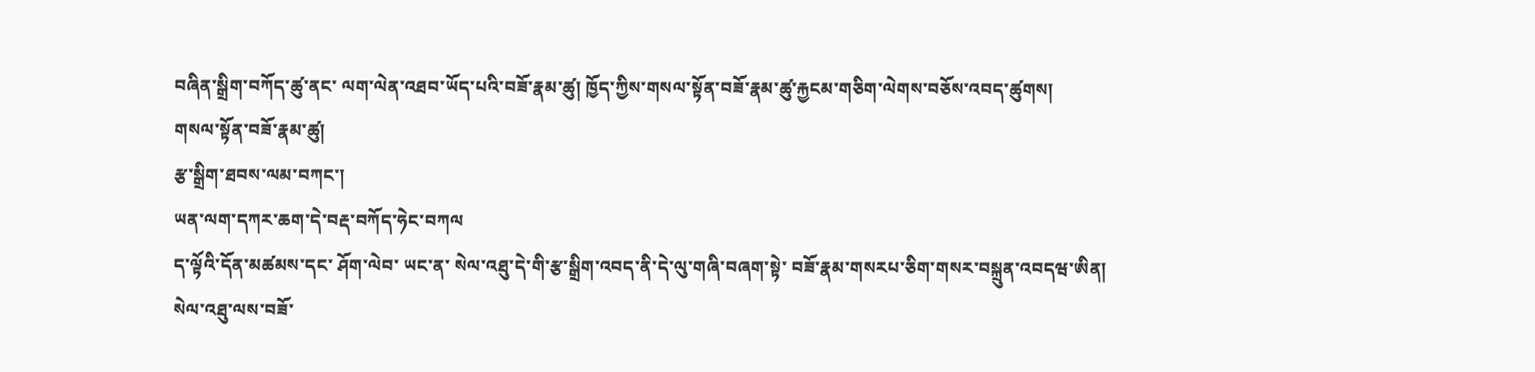བཞིན་སྒྲིག་བཀོད་ཚུ་ནང་ ལག་ལེན་འཐབ་ཡོད་པའི་བཟོ་རྣམ་ཚུ། ཁྱོད་ཀྱིས་གསལ་སྟོན་བཟོ་རྣམ་ཚུ་རྐྱངམ་གཅིག་ལེགས་བཅོས་འབད་ཚུགས།
གསལ་སྟོན་བཟོ་རྣམ་ཚུ།
རྩ་སྒྲིག་ཐབས་ལམ་བཀང་།
ཡན་ལག་དཀར་ཆག་དེ་བརྡ་བཀོད་ཧེང་བཀལ
ད་ལྟོའི་དོན་མཚམས་དང་ ཤོག་ལེབ་ ཡང་ན་ སེལ་འཐུ་དེ་གི་རྩ་སྒྲིག་འབད་ནི་དེ་ལུ་གཞི་བཞག་སྟེ་ བཟོ་རྣམ་གསརཔ་ཅིག་གསར་བསྐྲུན་འབདཝ་ཨིན།
སེལ་འཐུ་ལས་བཟོ་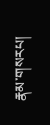རྣམ་གསརཔ།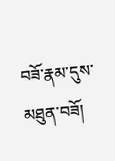བཟོ་རྣམ་དུས་མཐུན་བཟོ།